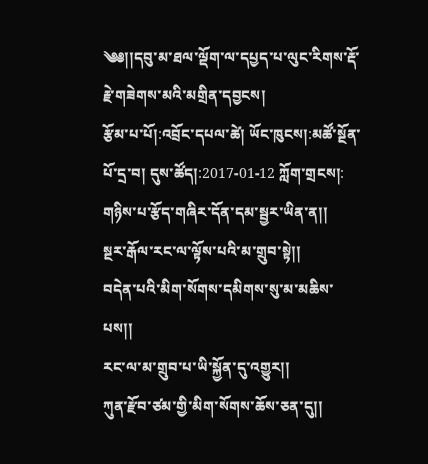༄༅།།དབུ་མ་ཐལ་ལྡོག་ལ་དཔྱད་པ་ལུང་རིགས་རྡོ་རྗེ་གཟེགས་མའི་མགྲིན་དབྱངས།
རྩོམ་པ་པོ།:འབྲོང་དཔལ་ཚེ། ཡོང་ཁུངས།:མཚོ་སྔོན་པོ་དྲ་བ། དུས་ཚོད།:2017-01-12 ཀློག་གྲངས།:
གཉིས་པ་རྩོད་གཞིར་དོན་དམ་སྦྱར་ཡིན་ན།།
སྔར་རྒོལ་རང་ལ་ལྟོས་པའི་མ་གྲུབ་སྟེ།།
བདེན་པའི་མིག་སོགས་དམིགས་སུ་མ་མཆིས་པས།།
རང་ལ་མ་གྲུབ་པ་ཡི་སྐྱོན་དུ་འགྱུར།།
ཀུན་རྫོབ་ཙམ་གྱི་མིག་སོགས་ཆོས་ཅན་དུ།།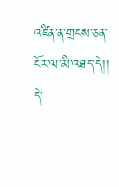འཛིན་ན་གྲངས་ཅན་ངོར་ལ་མི་འཐད་དེ།།
དེ་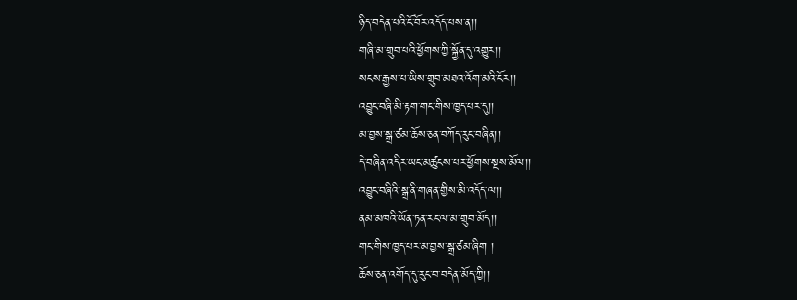ཉིད་བདེན་པའི་ངོ་བོར་འདོད་པས་ན།།
གཞི་མ་གྲུབ་པའི་ཕྱོགས་ཀྱི་སྐྱོན་དུ་འགྱུར།།
སངས་རྒྱས་པ་ཡིས་གྲུབ་མཐའ་འོག་མའི་ངོར།།
འབྱུང་བཞི་མི་རྟག་གང་གིས་ཁྱད་པར་དུ།།
མ་བྱས་སྒྲ་ཙམ་ཆོས་ཅན་བཀོད་རུང་བཞིན།།
དེ་བཞིན་འདིར་ཡང་མཚུངས་པར་ཕྱོགས་སྔས་མོལ།།
འབྱུང་བཞིའི་སྒྲ་ནི་གཞན་གྱིས་མི་འདོད་ལ།།
ནམ་མཁའི་ཡོན་ཏན་རང་ལ་མ་གྲུབ་མོད།།
གང་གིས་ཁྱད་པར་མ་བྱས་སྒྲ་ཙམ་ཞིག །
ཆོས་ཅན་འགོད་དུ་རུང་བ་བདེན་མོད་ཀྱི།།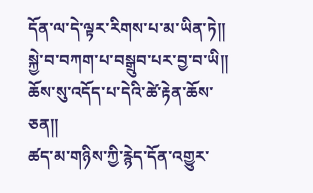དོན་ལ་དེ་ལྟར་རིགས་པ་མ་ཡིན་ཏེ།།
སྐྱེ་བ་བཀག་པ་བསྒྲུབ་པར་བྱ་བ་ཡི།།
ཆོས་སུ་འདོད་པ་དེའི་ཚེ་རྟེན་ཆོས་ཅན།།
ཚད་མ་གཉིས་ཀྱི་རྙེད་དོན་འགྱུར་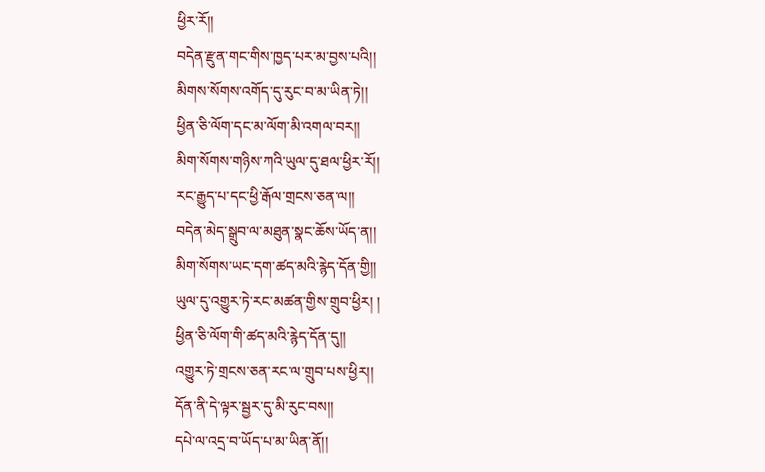ཕྱིར་རོ།།
བདེན་རྫུན་གང་གིས་ཁྱད་པར་མ་བྱས་པའི།།
མིགས་སོགས་འགོད་དུ་རུང་བ་མ་ཡིན་ཏེ།།
ཕྱིན་ཅི་ལོག་དང་མ་ལོག་མི་འགལ་བར།།
མིག་སོགས་གཉིས་ཀའི་ཡུལ་དུ་ཐལ་ཕྱིར་རོ།།
རང་རྒྱུད་པ་དང་ཕྱི་རྒོལ་གྲངས་ཅན་ལ།།
བདེན་མེད་སྒྲུབ་ལ་མཐུན་སྣང་ཆོས་ཡོད་ན།།
མིག་སོགས་ཡང་དག་ཚད་མའི་རྙེད་དོན་གྱི།།
ཡུལ་དུ་འགྱུར་ཏེ་རང་མཚན་གྱིས་གྲུབ་ཕྱིར། །
ཕྱིན་ཅི་ལོག་གི་ཚད་མའི་རྙེད་དོན་དུ།།
འགྱུར་ཏེ་གྲངས་ཅན་རང་ལ་གྲུབ་པས་ཕྱིར།།
དོན་ནི་དེ་ལྟར་སྦྱར་དུ་མི་རུང་བས།།
དཔེ་ལ་འདྲ་བ་ཡོད་པ་མ་ཡིན་ནོ།།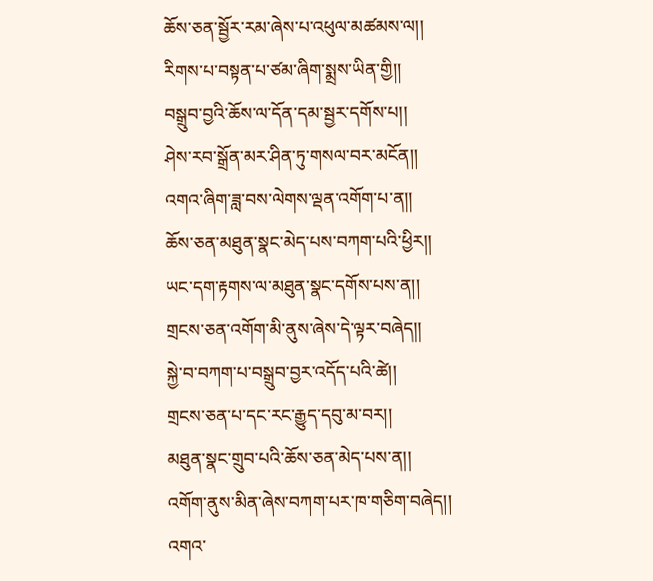ཆོས་ཅན་སྦྱོར་རམ་ཞེས་པ་འཕུལ་མཚམས་ལ།།
རིགས་པ་བསྟན་པ་ཙམ་ཞིག་སྨྲས་ཡིན་གྱི།།
བསྒྲུབ་བྱའི་ཆོས་ལ་དོན་དམ་སྦྱར་དགོས་པ།།
ཤེས་རབ་སྒྲོན་མར་ཤིན་ཏུ་གསལ་བར་མངོན།།
འགའ་ཞིག་ཟླ་བས་ལེགས་ལྡན་འགོག་པ་ན།།
ཆོས་ཅན་མཐུན་སྣང་མེད་པས་བཀག་པའི་ཕྱིར།།
ཡང་དག་རྟགས་ལ་མཐུན་སྣང་དགོས་པས་ན།།
གྲངས་ཅན་འགོག་མི་ནུས་ཞེས་དེ་ལྟར་བཞེད།།
སྐྱེ་བ་བཀག་པ་བསྒྲུབ་བྱར་འདོད་པའི་ཚེ།།
གྲངས་ཅན་པ་དང་རང་རྒྱུད་དབུ་མ་བར།།
མཐུན་སྣང་གྲུབ་པའི་ཆོས་ཅན་མེད་པས་ན།།
འགོག་ནུས་མིན་ཞེས་བཀག་པར་ཁ་གཅིག་བཞེད།།
འགའ་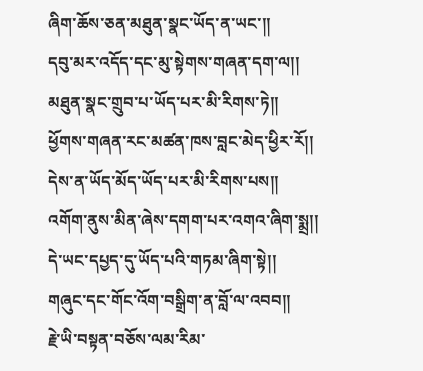ཞིག་ཆོས་ཅན་མཐུན་སྣང་ཡོད་ན་ཡང་།།
དབུ་མར་འདོད་དང་མུ་སྟེགས་གཞན་དག་ལ།།
མཐུན་སྣང་གྲུབ་པ་ཡོད་པར་མི་རིགས་ཏེ།།
ཕྱོགས་གཞན་རང་མཚན་ཁས་བླང་མེད་ཕྱིར་རོ།།
དེས་ན་ཡོད་མོད་ཡོད་པར་མི་རིགས་པས།།
འགོག་ནུས་མིན་ཞེས་དགག་པར་འགའ་ཞིག་སྨྲ།།
དེ་ཡང་དཔྱད་དུ་ཡོད་པའི་གཏམ་ཞིག་སྟེ།།
གཞུང་དང་གོང་འོག་བསྒྲིག་ན་བློ་ལ་འབབ།།
རྗེ་ཡི་བསྟན་བཅོས་ལམ་རིམ་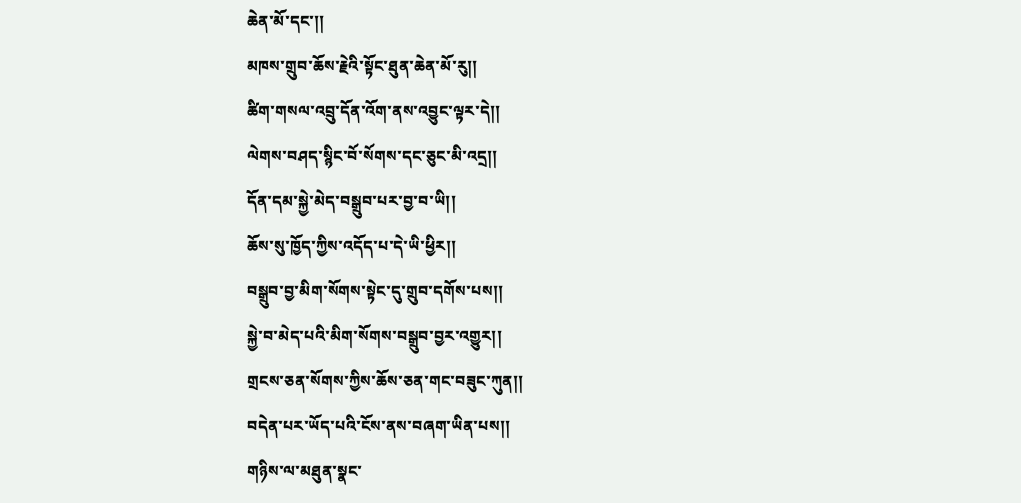ཆེན་མོ་དང་།།
མཁས་གྲུབ་ཆོས་རྗེའི་སྟོང་ཐུན་ཆེན་མོ་རུ།།
ཚིག་གསལ་འབྲུ་དོན་འོག་ནས་འབྱུང་ལྟར་དེ།།
ལེགས་བཤད་སྙིང་བོ་སོགས་དང་ཅུང་མི་འདྲ།།
དོན་དམ་སྐྱེ་མེད་བསྒྲུབ་པར་བྱ་བ་ཡི།།
ཆོས་སུ་ཁྱོད་ཀྱིས་འདོད་པ་དེ་ཡི་ཕྱིར།།
བསྒྲུབ་བྱ་མིག་སོགས་སྟེང་དུ་གྲུབ་དགོས་པས།།
སྐྱེ་བ་མེད་པའི་མིག་སོགས་བསྒྲུབ་བྱར་འགྱུར།།
གྲངས་ཅན་སོགས་ཀྱིས་ཆོས་ཅན་གང་བཟུང་ཀུན།།
བདེན་པར་ཡོད་པའི་ངོས་ནས་བཞག་ཡིན་པས།།
གཉིས་ལ་མཐུན་སྣང་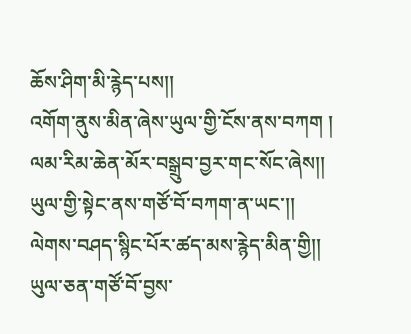ཆོས་ཤིག་མི་རྙེད་པས།།
འགོག་ནུས་མིན་ཞེས་ཡུལ་གྱི་ངོས་ནས་བཀག །
ལམ་རིམ་ཆེན་མོར་བསྒྲུབ་བྱར་གང་སོང་ཞེས།།
ཡུལ་གྱི་སྟེང་ནས་གཙོ་བོ་བཀག་ན་ཡང་།།
ལེགས་བཤད་སྙིང་པོར་ཚད་མས་རྙེད་མིན་གྱི།།
ཡུལ་ཅན་གཙོ་བོ་བྱས་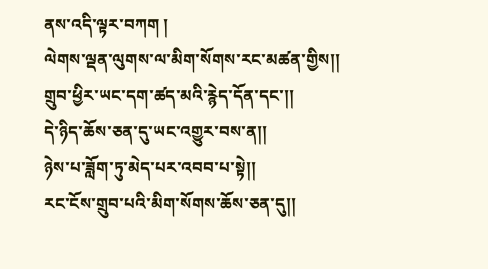ནས་འདི་ལྟར་བཀག །
ལེགས་ལྡན་ལུགས་ལ་མིག་སོགས་རང་མཚན་གྱིས།།
གྲུབ་ཕྱིར་ཡང་དག་ཚད་མའི་རྙེད་དོན་དང་།།
དེ་ཉིད་ཆོས་ཅན་དུ་ཡང་འགྱུར་བས་ན།།
ཉེས་པ་ཟློག་ཏུ་མེད་པར་འབབ་པ་སྟེ།།
རང་ངོས་གྲུབ་པའི་མིག་སོགས་ཆོས་ཅན་དུ།།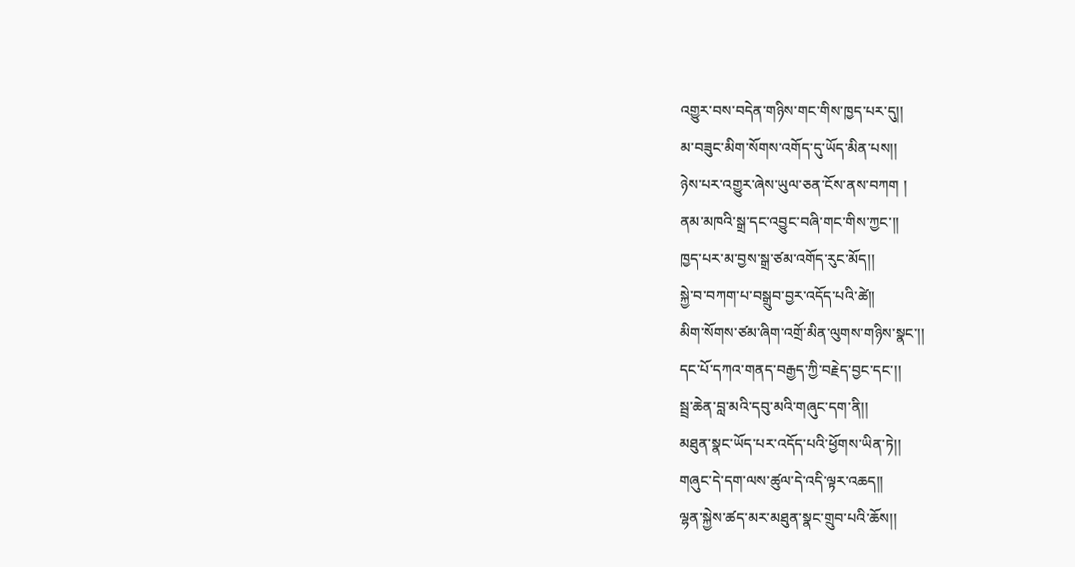འགྱུར་བས་བདེན་གཉིས་གང་གིས་ཁྱད་པར་དུ།།
མ་བཟུང་མིག་སོགས་འགོད་དུ་ཡོད་མིན་པས།།
ཉེས་པར་འགྱུར་ཞེས་ཡུལ་ཅན་ངོས་ནས་བཀག །
ནམ་མཁའི་སྒྲ་དང་འབྱུང་བཞི་གང་གིས་ཀྱང་།།
ཁྱད་པར་མ་བྱས་སྒྲ་ཙམ་འགོད་རུང་མོད།།
སྐྱེ་བ་བཀག་པ་བསྒྲུབ་བྱར་འདོད་པའི་ཚེ།།
མིག་སོགས་ཙམ་ཞིག་འགྲོ་མིན་ལུགས་གཉིས་སྣང་།།
དང་པོ་དཀའ་གནད་བརྒྱད་ཀྱི་བརྗེད་བྱང་དང་།།
སྦྲ་ཆེན་བླ་མའི་དབུ་མའི་གཞུང་དག་ནི།།
མཐུན་སྣང་ཡོད་པར་འདོད་པའི་ཕྱོགས་ཡིན་ཏེ།།
གཞུང་དེ་དག་ལས་ཚུལ་དེ་འདི་ལྟར་འཆད།།
ལྷན་སྐྱེས་ཚད་མར་མཐུན་སྣང་གྲུབ་པའི་ཆོས།།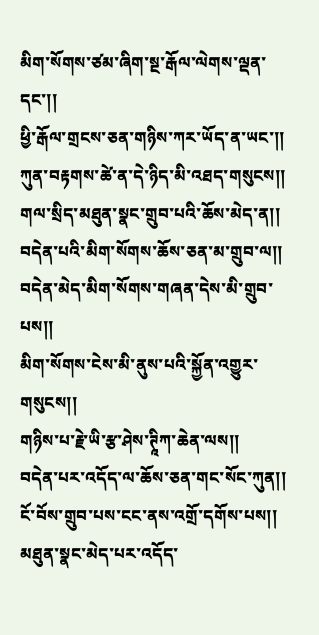མིག་སོགས་ཙམ་ཞིག་སྔ་རྒོལ་ལེགས་ལྡན་དང་།།
ཕྱི་རྒོལ་གྲངས་ཅན་གཉིས་ཀར་ཡོད་ན་ཡང་།།
ཀུན་བརྟགས་ཚེ་ན་དེ་ཉིད་མི་འཐད་གསུངས།།
གལ་སྲིད་མཐུན་སྣང་གྲུབ་པའི་ཆོས་མེད་ན།།
བདེན་པའི་མིག་སོགས་ཆོས་ཅན་མ་གྲུབ་ལ།།
བདེན་མེད་མིག་སོགས་གཞན་དེས་མི་གྲུབ་པས།།
མིག་སོགས་ངེས་མི་ནུས་པའི་སྐྱོན་འགྱུར་གསུངས།།
གཉིས་པ་རྗེ་ཡི་རྩ་ཤེས་ཊཱིཀ་ཆེན་ལས།།
བདེན་པར་འདོད་ལ་ཆོས་ཅན་གང་སོང་ཀུན།།
ངོ་བོས་གྲུབ་པས་ངང་ནས་འགྲོ་དགོས་པས།།
མཐུན་སྣང་མེད་པར་འདོད་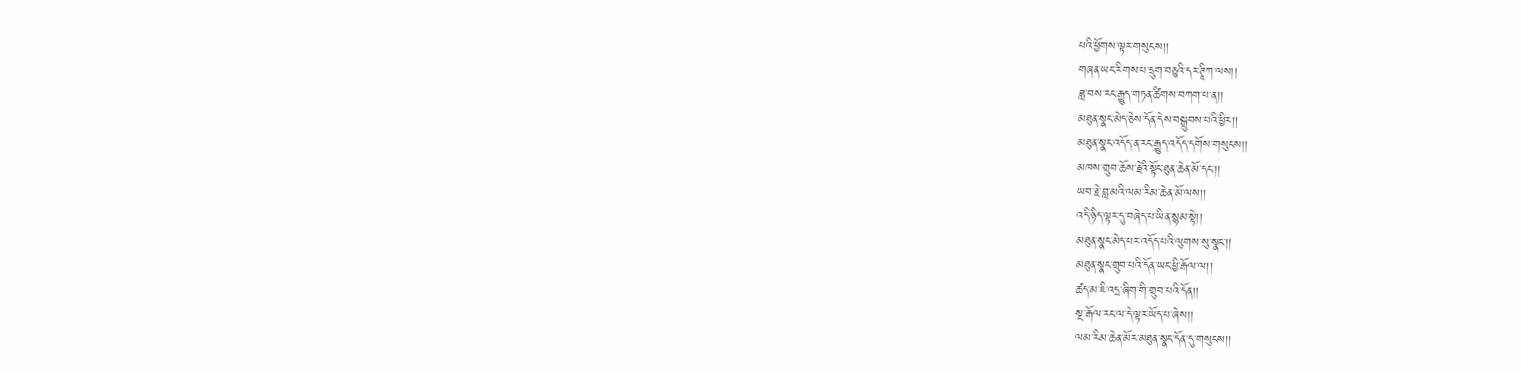པའི་ཕྱོགས་ལྟར་གསུངས།།
གཞན་ཡང་རིགས་པ་དྲུག་བཅུའི་དར་ཊཱིཀ་ལས།།
ཟླ་བས་རང་རྒྱུད་གཏན་ཚིགས་བཀག་པ་ན།།
མཐུན་སྣང་མེད་ཅེས་དོན་དེས་བསྒྲུབས་པའི་ཕྱིར།།
མཐུན་སྣང་འདོད་ན་རང་རྒྱུད་འདོད་དགོས་གསུངས།།
མཁས་གྲུབ་ཆོས་རྗེའི་སྟོང་ཐུན་ཆེན་མོ་དང་།།
ཡབ་རྗེ་བླ་མའི་ལམ་རིམ་ཆེན་མོ་ལས།།
འདི་ཉིད་ལྟར་དུ་བཞེད་པ་ཡིན་སྙམ་སྟེ།།
མཐུན་སྣང་མེད་པར་འདོད་པའི་ལུགས་སུ་སྣང་།།
མཐུན་སྣང་གྲུབ་པའི་དོན་ཡང་ཕྱི་རྒོལ་ལ།།
ཚད་མ་ཇི་འདྲ་ཞིག་གི་གྲུབ་པའི་དོན།།
སྔ་རྒོལ་རང་ལ་དེ་ལྟར་ཡོད་པ་ཞེས།།
ལམ་རིམ་ཆེན་མོར་མཐུན་སྣང་དོན་དུ་གསུངས།།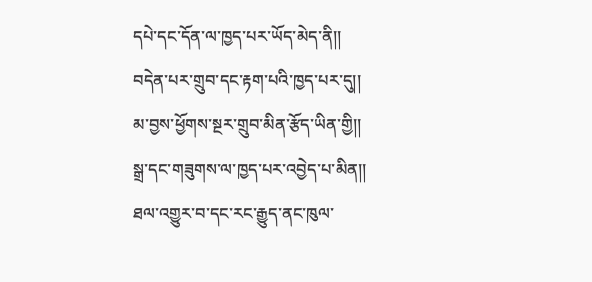དཔེ་དང་དོན་ལ་ཁྱད་པར་ཡོད་མེད་ནི།།
བདེན་པར་གྲུབ་དང་རྟག་པའི་ཁྱད་པར་དུ།།
མ་བྱས་ཕྱོགས་སྔར་གྲུབ་མིན་རྩོད་ཡིན་གྱི།།
སྒྲ་དང་གཟུགས་ལ་ཁྱད་པར་འབྱེད་པ་མིན།།
ཐལ་འགྱུར་བ་དང་རང་རྒྱུད་ནང་ཁུལ་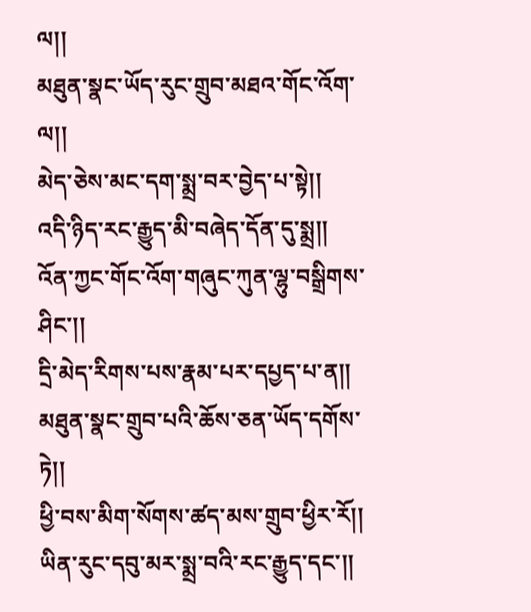ལ།།
མཐུན་སྣང་ཡོད་རུང་གྲུབ་མཐའ་གོང་འོག་ལ།།
མེད་ཅེས་མང་དག་སྨྲ་བར་བྱེད་པ་སྟེ།།
འདི་ཉིད་རང་རྒྱུད་མི་བཞེད་དོན་དུ་སྨྲ།།
འོན་ཀྱང་གོང་འོག་གཞུང་ཀུན་ལྷུ་བསྒྲིགས་ཤིང་།།
དྲི་མེད་རིགས་པས་རྣམ་པར་དཔྱད་པ་ན།།
མཐུན་སྣང་གྲུབ་པའི་ཆོས་ཅན་ཡོད་དགོས་ཏེ།།
ཕྱི་བས་མིག་སོགས་ཚད་མས་གྲུབ་ཕྱིར་རོ།།
ཡིན་རུང་དབུ་མར་སྨྲ་བའི་རང་རྒྱུད་དང་།།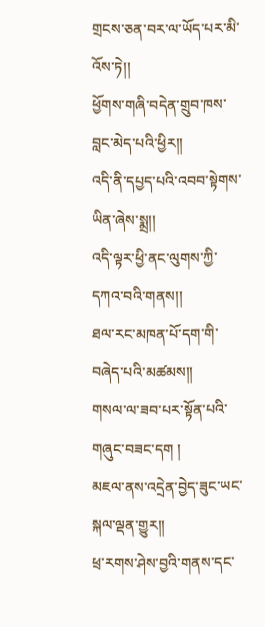གྲངས་ཅན་བར་ལ་ཡོད་པར་མི་འོས་ཏེ།།
ཕྱོགས་གཞི་བདེན་གྲུབ་ཁས་བླང་མེད་པའི་ཕྱིར།།
འདི་ནི་དཔྱད་པའི་འབབ་སྟེགས་ཡིན་ཞེས་སྨྲ།།
འདི་ལྟར་ཕྱི་ནང་ལུགས་ཀྱི་དཀའ་བའི་གནས།།
ཐལ་རང་མཁན་པོ་དག་གི་བཞེད་པའི་མཚམས།།
གསལ་ལ་ཟབ་པར་སྟོན་པའི་གཞུང་བཟང་དག །
མཇལ་ནས་འདྲེན་བྱེད་ཟུང་ཡང་སྐལ་ལྡན་གྱུར།།
ཕྲ་རགས་ཤེས་བྱའི་གནས་དང་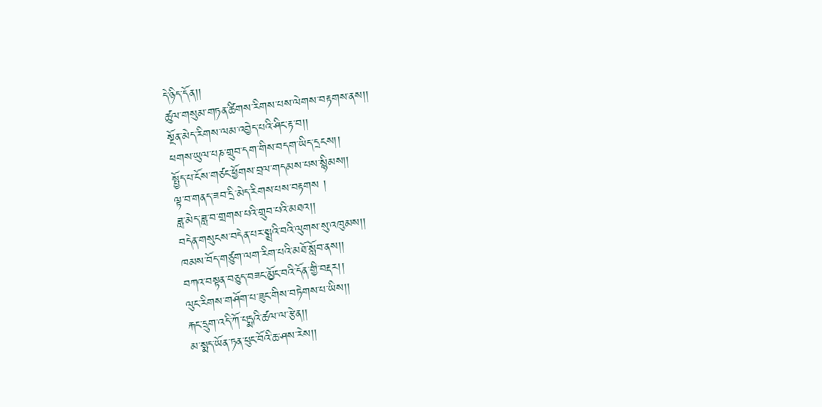དེ་ཉིད་དོན།།
ཚུལ་གསུམ་གཏན་ཚིགས་རིགས་པས་ལེགས་བརྟགས་ནས།།
སྔོན་མེད་རིགས་ལམ་འབྱེད་པའི་ཤིང་རྟ་བ།།
ཕགས་ཡུལ་པཎ་གྲུབ་དག་གིས་བདག་ཡིད་དྲངས།།
སྤྱོད་པ་ངོས་གཙང་ཕྱོགས་བྲལ་གདམས་པས་སྙིམས།།
ལྟ་བ་གནད་ཟབ་དྲི་མེད་རིགས་པས་བརྟགས །
ཟླ་མེད་ཟླ་བ་གྲགས་པའི་གྲུབ་པའི་མཐའ།།
བདེན་གསུངས་བདེན་པར་སྨྲའི་བའི་ལུགས་སུ་འཁུམས།།
ཁམས་བོད་གཙུག་ལག་རིག་པའི་མཐོ་སློབ་ནས།།
བཀའ་བསྟན་བཅུད་བཟང་མྱོང་བའི་དོན་གྱི་བརྡར།།
ལུང་རིགས་གཤོག་པ་ཟུང་གིས་བཏེགས་པ་ཡིས།།
རྐང་དྲུག་འདི་ཀོ་པདྨའི་ཚལ་ལ་རྩེན།།
མ་སྨད་ཡོན་ཏན་ཕུང་བོའི་ཆ་ཤས་རེས།།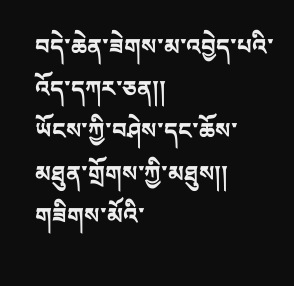བདེ་ཆེན་ཟེགས་མ་འབྱེད་པའི་འོད་དཀར་ཅན།།
ཡོངས་ཀྱི་བཤེས་དང་ཆོས་མཐུན་གྲོགས་ཀྱི་མཐུས།།
གཟིགས་མོའི་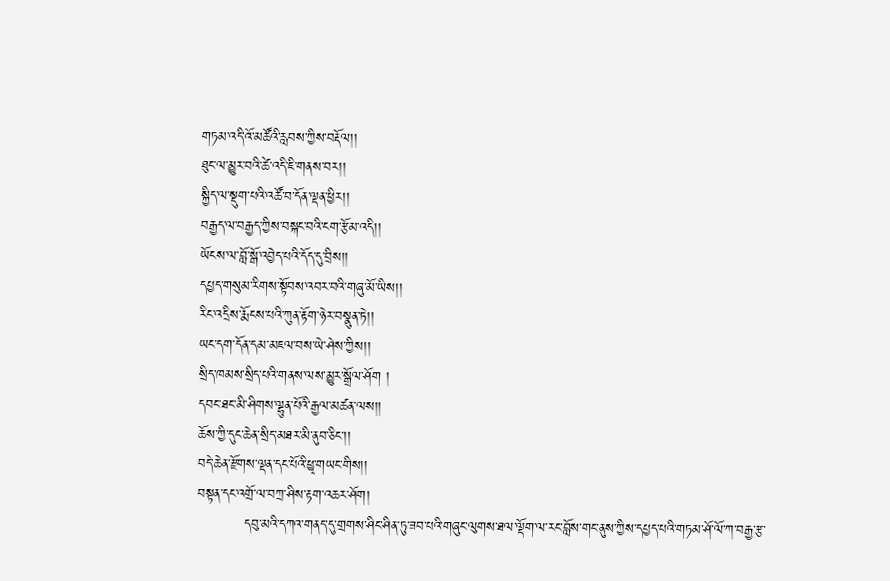གཏམ་འདི་འོ་མཚོའི་རླབས་ཀྱིས་བརྡོལ།།
ཐུང་ལ་མྱུར་བའི་ཚེ་འདི་ཇི་གནས་བར།།
སྐྱིད་ལ་སྡུག་པའི་འཚོ་བ་དོན་ལྡན་ཕྱིར།།
བརྒྱད་ལ་བརྒྱད་ཀྱིས་བསྐང་བའི་ངག་རྩོམ་འདི།།
ཡོངས་ལ་བློ་སྒོ་འབྱེད་པའི་དོད་དུ་བྲིས།།
དཔྱད་གསུམ་རིགས་སྟོབས་འབར་བའི་གཞུ་མོ་ཡིས།།
རིང་འདྲིས་རྨོངས་པའི་ཀུན་རྟོག་ཉེར་བསྣུན་ཏེ།།
ཡང་དག་དོན་དམ་མཇལ་བས་ཡེ་ཤེས་ཀྱིས།།
སྲིད་ཁམས་སྲིད་པའི་གནས་ལས་མྱུར་སྒྲོལ་ཤོག །
དབང་ཐང་མི་ཤིགས་ལྷུན་པོའི་རྒྱལ་མཚན་ལས།།
ཆོས་ཀྱི་དུང་ཆེན་སྲིད་མཐར་མི་ནུབ་ཅིང་།།
བདེ་ཆེན་རྫོགས་ལྡན་དང་པོའི་ཕྱྭ་གཡང་གིས།།
བསྟན་དང་འགྲོ་ལ་བཀྲ་ཤིས་རྟག་འཆར་ཤོག།
          དབུ་མའི་དཀའ་གནད་དུ་གྲགས་ཤིང་ཤིན་ཏུ་ཟབ་པའི་གཞུང་ལུགས་ཐལ་ལྡོག་ལ་རང་བློས་གང་ནུས་ཀྱིས་དཔྱད་པའི་གཏམ་ཤོ་ལོ་ཀ་བརྒྱ་རྩ་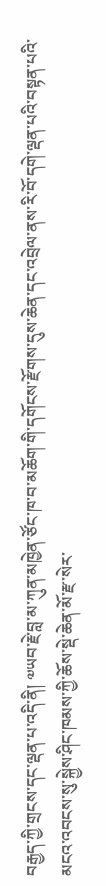བརྒྱད་ཀྱི་གྲངས་དང་ལྡན་པ་འདི་ནི། ༧ཡབ་རྗེ་བླ་མ་ཀུན་མཁྱེན་ཙོང་ཁ་བ་མཆོག་གི་དགོངས་རྫོགས་དུས་ཆེན་དང་འབྲེལ་ནས་རི་བོ་དགེ་ལྡན་པའི་བསྟན་པའི་མངའ་འབངས་སུ་སྐྱེས་ཤིང་ཁམས་ཀྱི་ཆོས་སྡེ་ཆེན་མོ་རྫ་སེར་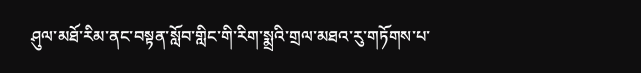ཤུལ་མཐོ་རིམ་ནང་བསྟན་སློབ་གླིང་གི་རིག་སྨྲའི་གྲལ་མཐའ་རུ་གཏོགས་པ་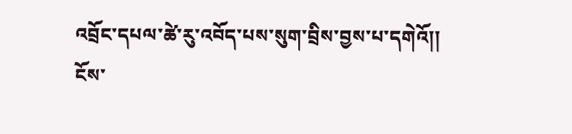འབྲོང་དཔལ་ཚེ་རུ་འབོད་པས་སུག་བྲིས་བྱས་པ་དགེའོ།།
ངོས་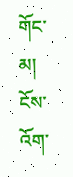གོང་མ། ངོས་འོག་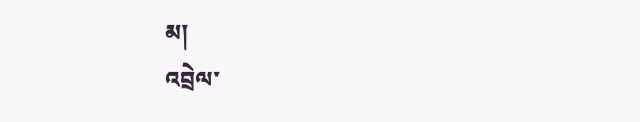མ།
འབྲེལ་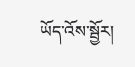ཡོད་འོས་སྦྱོར།